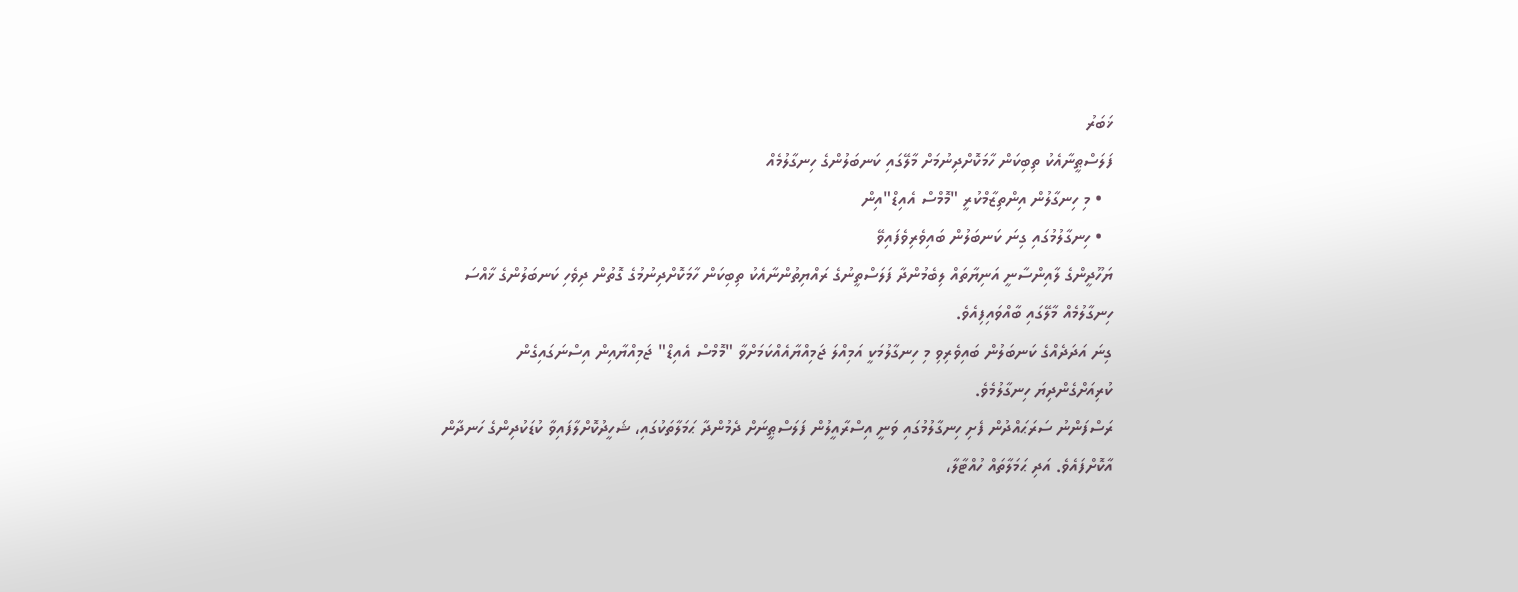ޚަބަރު
ފަލަސްޠީނާއެކު ތިބިކަން ހާމަކޮށްދިނުމަށް މާލޭގައި ކަނބަލުންގެ ހިނގާލުމެއް
  • މި ހިނގާލުން އިންތިޒާމްކުރީ "މޮމްސް އެއިޑް"އިން
  • ހިނގާލުމުގައި ގިނަ ކަނބަލުން ބައިވެރިވެފައިވޭ
ޔަހޫދީންގެ ލާއިންސާނީ އަނިޔާތައް ލިބެމުންދާ ފަލަސްތީނުގެ ރައްޔިތުންނާއެކު ތިބިކަން ހާމަކޮށްދިނުމުގެ ގޮތުން ދިވެހި ކަނބަލުންގެ ޚާއްސަ ހިނގާލުމެއް މާލޭގައި ބާއްވައިފިއެވެ.
ގިނަ އަދަދެއްގެ ކަނބަލުން ބައިވެރިވި މި ހިނގާލުމަކީ އަމިއްލަ ޖަމިއްޔާއެއްކަމަށްވާ "މޮމްސް އެއިޑް" ޖަމިއްޔާއިން އިސްނަގައިގެން ކުރިއަށްގެންދިޔަ ހިނގާލުމެވެ.
ރަސްފަންނު ސަރަޙައްދުން ފެށި ހިނގާލުމުގައި ވަނީ އިސްރާއީލުން ފަލަސްޠީނަށް ދެމުންދާ ޙަމަލާތަކުގައި، ޝަހީދުކޮށްލާފައިވާ ކުޑަކުދިންގެ ހަނދާން އާކޮށްފައެވެ. އަދި ޙަމަލާތައް ހުއްޓާލާ،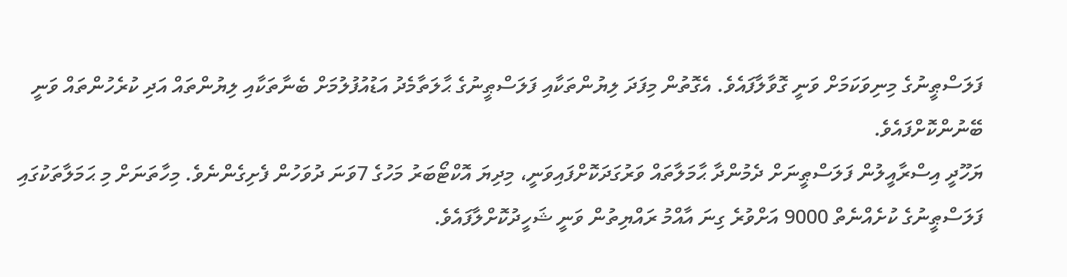ފަލަސްޠީނުގެ މިނިވަކަމަށް ވަނީ ގޮވާލާފައެވެ. އެގޮތުން މިފަދަ ލިޔުންތަކާއި ފަލަސްޠީނުގެ ޙާލަތާމެދު އަޑުއުފުލުމަށް ބެނާތަކާއި ލިޔުންތައް އަދި ކުރެހުންތައް ވަނީ ބޭނުންކޮށްފައެވެ.
ޔަހޫދީ އިސްރާއީލުން ފަލަސްޠީނަށް ދެމުންދާ ޙާމަލާތައް ވަރުގަދަކޮށްފައިވަނީ، މިދިޔަ އޮކްޓޯބަރު މަހުގެ 7ވަނަ ދުވަހުން ފެށިގެންނެވެ. މިހާތަނަށް މި ޙަމަލާތަކުގައި ފަލަސްޠީނުގެ ކުށެއްނެތް 9000 އަށްވުރެ ގިނަ އާއްމު ރައްޔިތުން ވަނީ ޝަހީދުކޮށްލާފައެވެ.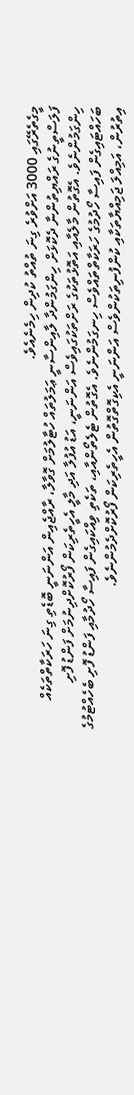މީގެތެރޭގައި 3000 އަށްވުރެ ގިނަ ތުއްތު ކުދިން ހިމެނެއެވެ.
ފަލަސްތީނުގެ ރައްޔިތުންނާ ދެކޮޅަށް ހިންގަމުންދާ ލާއިންސާނީ ޢަމަލުތައް ހުޓާލުމަށް ގޮވާލާ، ރާއްޖެއިން އަންނަނީ ބޮޑެތި ގިނަ ހަރަކާތްތަކެއް ހިންގަމުންނެވެ. އެގޮތުން މާލެއާއި އަތޮޅުތަކުގެ ރަށްތަކުގައިވެސް އަންނަނީ، އަޑު އުފުލާ އަދި މާލީ އެހީތެރިކަން ފޯރުކޮށްދިނުމަށް ފަންޑު ފޮށި ބަހައްޓައިގެން ފައިސާ ހޯދުމުގެ ހަރަކާތްތައްވެސް ހިނގަމުންނެވެ. އެގޮތުން ޓެލެތޯންއާއި، ތަކެތި ވިއްކައިގެން ފައިސާ ހޯދުމާއި ފަންޑު ފޮށި ބެހެއްޓުމުގެ އިތުރުން، އަމިއްލަ ޖަމިއްޔާތަކާއި ކުންފުނިތަކުންވެސް އަންނަނީ އެކިގޮތްގޮތުން އެހީތެރިކަން ފޯރުކޮށްދެމުންނެވެ.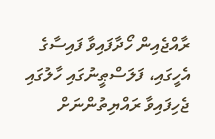ރާއްޖެއިން ހޯދާފައިވާ ފައިސާގެ އެހީގައި، ފަލަސްޠީނުގައި ހާލުގައި ޖެހިފައިވާ ރައްޔިތުންނަށް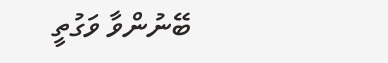ބޭނުންވާ ވަގުތީ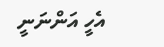އެހީ އަންނަނީ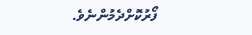ފޯރުކޮށްދެމުންނެވެ.